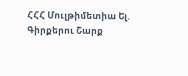ՀՀՀ Մուլթիմետիա Ել. Գիրքերու Շարք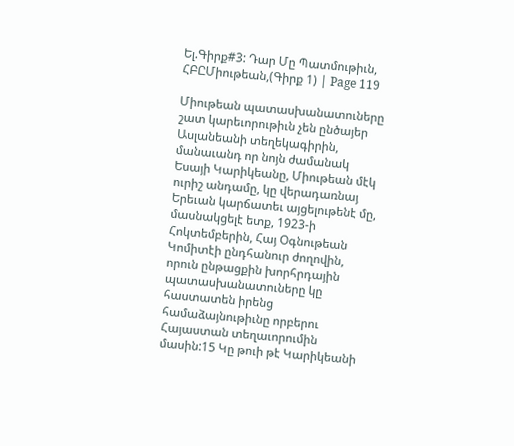Ել.Գիրք#3: Դար Մը Պատմութիւն, ՀԲԸՄիութեան,(Գիրք 1) | Page 119

Միութեան պատասխանատուները շատ կարեւորութիւն չեն ընծայեր Ասլանեանի տեղեկագիրին, մանաւանդ որ նոյն ժամանակ Եսայի Կարիկեանը, Միութեան մէկ ուրիշ անդամը, կը վերադառնայ Երեւան կարճատեւ այցելութենէ մը, մասնակցելէ ետք, 1923-ի Հոկտեմբերին, Հայ Օգնութեան Կոմիտէի ընդհանուր ժողովին, որուն ընթացքին խորհրդային պատասխանատուները կը հաստատեն իրենց համաձայնութիւնը որբերու Հայաստան տեղաւորումին մասին:15 Կը թուի թէ Կարիկեանի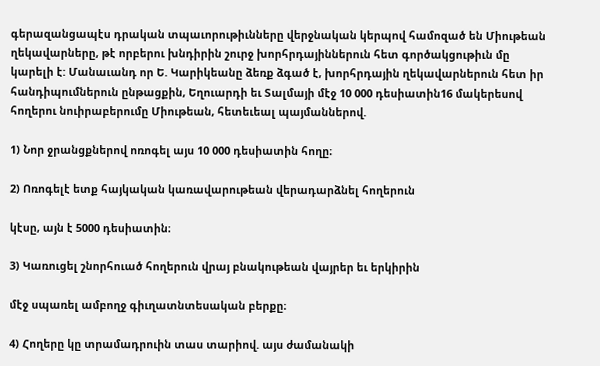գերազանցապէս դրական տպաւորութիւնները վերջնական կերպով համոզած են Միութեան ղեկավարները, թէ որբերու խնդիրին շուրջ խորհրդայիններուն հետ գործակցութիւն մը կարելի է: Մանաւանդ որ Ե. Կարիկեանը ձեռք ձգած է, խորհրդային ղեկավարներուն հետ իր հանդիպումներուն ընթացքին, Եղուարդի եւ Տալմայի մէջ 10 000 դեսիատին16 մակերեսով հողերու նուիրաբերումը Միութեան, հետեւեալ պայմաններով.

1) Նոր ջրանցքներով ոռոգել այս 10 000 դեսիատին հողը։

2) Ոռոգելէ ետք հայկական կառավարութեան վերադարձնել հողերուն

կէսը, այն է 5000 դեսիատին։

3) Կառուցել շնորհուած հողերուն վրայ բնակութեան վայրեր եւ երկիրին

մէջ սպառել ամբողջ գիւղատնտեսական բերքը։

4) Հողերը կը տրամադրուին տաս տարիով. այս ժամանակի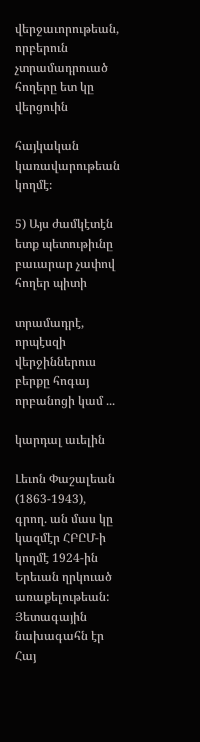վերջաւորութեան, որբերուն չտրամադրուած հողերը ետ կը վերցուին

հայկական կառավարութեան կողմէ։

5) Այս ժամկէտէն ետք պետութիւնը բաւարար չափով հողեր պիտի

տրամադրէ, որպէսզի վերջիններուս բերքը հոգայ որբանոցի կամ ...

կարդալ աւելին

Լեւոն Փաշալեան (1863-1943), գրող. ան մաս կը կազմէր ՀԲԸՄ-ի կողմէ 1924-ին Երեւան ղրկուած առաքելութեան: Յետագային նախագահն էր Հայ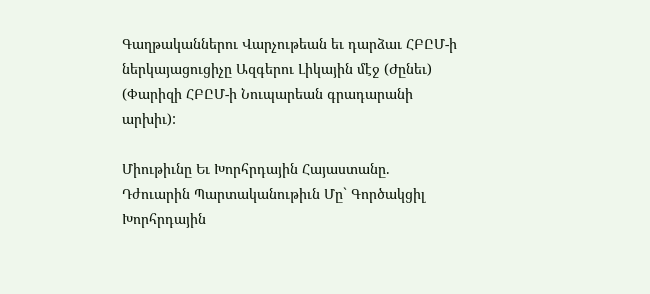Գաղթականներու Վարչութեան եւ դարձաւ ՀԲԸՄ-ի ներկայացուցիչը Ազգերու Լիկային մէջ (Ժընեւ) (Փարիզի ՀԲԸՄ-ի Նուպարեան գրադարանի արխիւ):

Միութիւնը Եւ Խորհրդային Հայաստանը. Դժուարին Պարտականութիւն Մը` Գործակցիլ Խորհրդային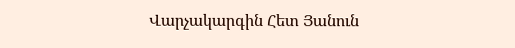Վարչակարգին Հետ Յանուն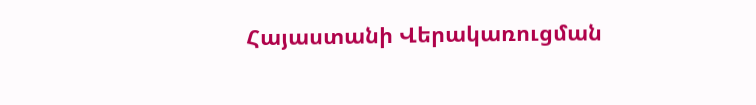Հայաստանի Վերակառուցման